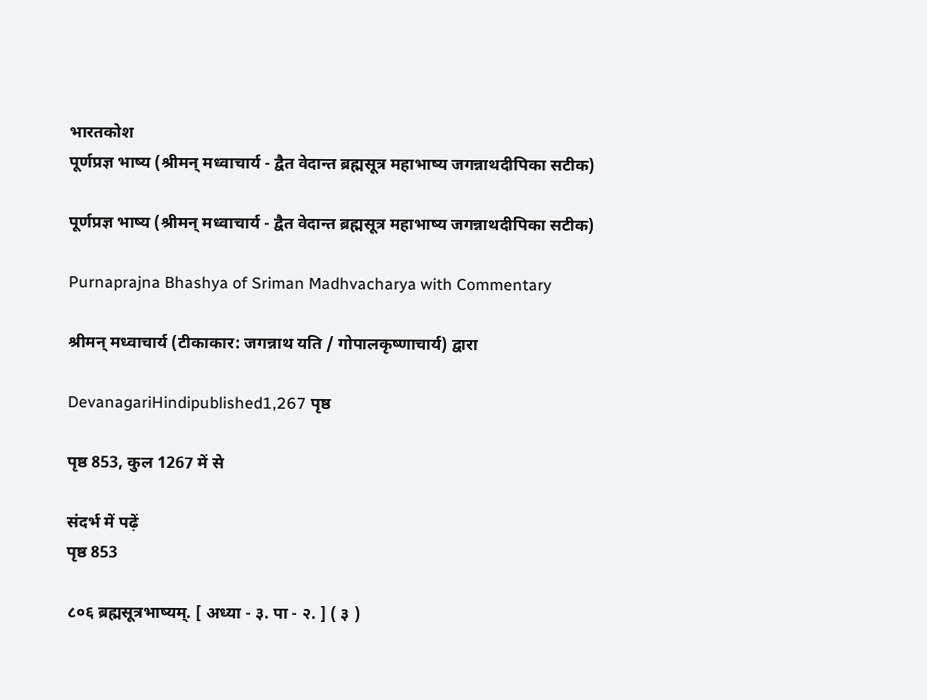भारतकोश
पूर्णप्रज्ञ भाष्य (श्रीमन् मध्वाचार्य - द्वैत वेदान्त ब्रह्मसूत्र महाभाष्य जगन्नाथदीपिका सटीक)

पूर्णप्रज्ञ भाष्य (श्रीमन् मध्वाचार्य - द्वैत वेदान्त ब्रह्मसूत्र महाभाष्य जगन्नाथदीपिका सटीक)

Purnaprajna Bhashya of Sriman Madhvacharya with Commentary

श्रीमन् मध्वाचार्य (टीकाकार: जगन्नाथ यति / गोपालकृष्णाचार्य) द्वारा

DevanagariHindipublished1,267 पृष्ठ

पृष्ठ 853, कुल 1267 में से

संदर्भ में पढ़ें
पृष्ठ 853

८०६ ब्रह्मसूत्रभाष्यम्. [ अध्या - ३. पा - २. ] ( ३ )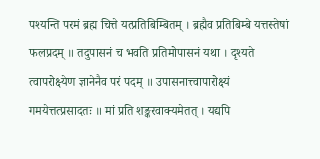पश्यन्ति परमं ब्रह्म चित्ते यत्प्रतिबिम्बितम् । ब्रह्मैव प्रतिबिम्बे यत्तस्तेषां फलप्रदम् ॥ तदुपासनं च भवति प्रतिमोपासनं यथा । दृश्यते त्वापरोक्ष्येण ज्ञानेनैव परं पदम् ॥ उपासनात्त्वापारोक्ष्यं गमयेत्तत्प्रसादतः ॥ मां प्रति शङ्करवाक्यमेतत् । यद्यपि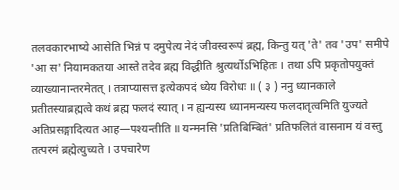तलवकारभाष्ये आसेति भिन्नं प दमुपेत्य नेदं जीवस्वरूपं ब्रह्म, किन्तु यत् 'ते' तव 'उप' समीपे 'आ स' नियामकतया आस्ते तदेव ब्रह्म विद्धीति श्रुत्यर्थोऽभिहितः । तथा ऽपि प्रकृतोपयुक्तं व्याख्यानान्तरमेतत् । तत्राप्यासत्त इत्येकपदं ध्येय विरोधः ॥ ( ३ ) ननु ध्यानकाले प्रतीतस्याब्रह्मत्वे कथं ब्रह्म फलदं स्यात् । न ह्यन्यस्य ध्यानमन्यस्य फलदातृत्वमिति युज्यते अतिप्रसङ्गादित्यत आह—पश्यन्तीति ॥ यन्मनसि 'प्रतिबिम्बितं' प्रतिफलितं वासनाम यं वस्तु तत्परमं ब्रह्मेत्युच्यते । उपचारेण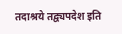तदाश्रये तद्व्यपदेश इति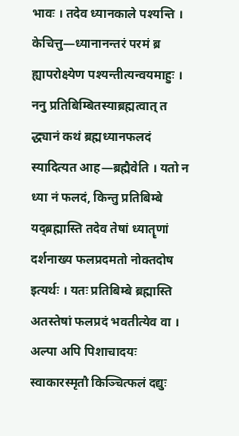भावः । तदेव ध्यानकाले पश्यन्ति । केचित्तु—ध्यानानन्तरं परमं ब्र ह्यापरोक्ष्येण पश्यन्तीत्यन्वयमाहुः । ननु प्रतिबिम्बितस्याब्रह्मत्वात् त द्ध्यानं कथं ब्रह्मध्यानफलदं स्यादित्यत आह—ब्रह्मैवेति । यतो न ध्या नं फलदं, किन्तु प्रतिबिम्बे यद्ब्रह्मास्ति तदेव तेषां ध्यातॄणां दर्शनाख्य फलप्रदमतो नोक्तदोष इत्यर्थः । यतः प्रतिबिम्बे ब्रह्मास्ति अतस्तेषां फलप्रदं भवतीत्येव वा । अल्पा अपि पिशाचादयः स्वाकारस्मृतौ किञ्चित्फलं दद्युः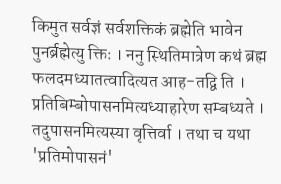किमुत सर्वज्ञं सर्वशक्तिकं ब्रह्मेति भावेन पुनर्ब्रह्मेत्यु क्तिः । ननु स्थितिमात्रेण कथं ब्रह्म फलदमध्यातत्वादित्यत आह-तद्वि ति । प्रतिबिम्बोपासनमित्यध्याहारेण सम्बध्यते । तदुपासनमित्यस्या वृत्तिर्वा । तथा च यथा 'प्रतिमोपासनं'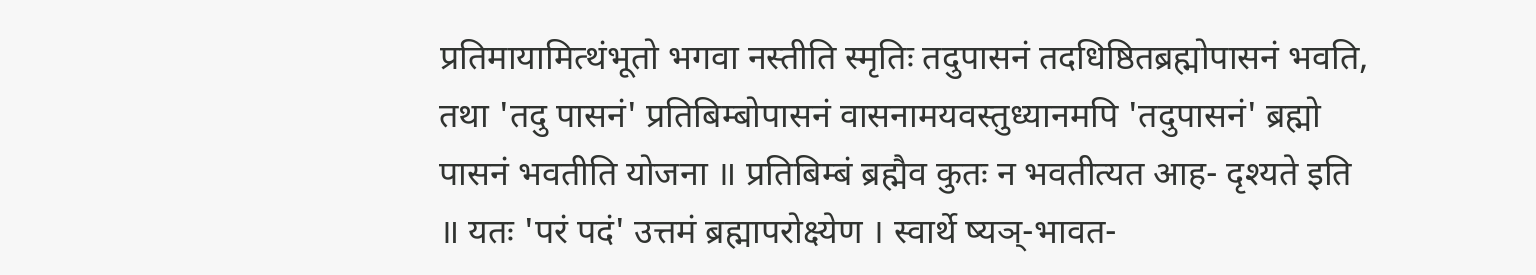प्रतिमायामित्थंभूतो भगवा नस्तीति स्मृतिः तदुपासनं तदधिष्ठितब्रह्मोपासनं भवति, तथा 'तदु पासनं' प्रतिबिम्बोपासनं वासनामयवस्तुध्यानमपि 'तदुपासनं' ब्रह्मो पासनं भवतीति योजना ॥ प्रतिबिम्बं ब्रह्मैव कुतः न भवतीत्यत आह- दृश्यते इति ॥ यतः 'परं पदं' उत्तमं ब्रह्मापरोक्ष्येण । स्वार्थे ष्यञ्-भावत-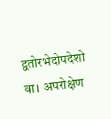द्वतोरभेदोपदेशो वा। अपरोक्षेण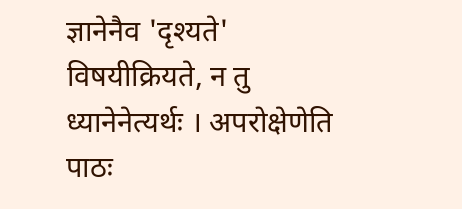ज्ञानेनैव 'दृश्यते' विषयीक्रियते, न तु ध्यानेनेत्यर्थः । अपरोक्षेणेति पाठः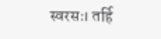स्वरसः। तर्हि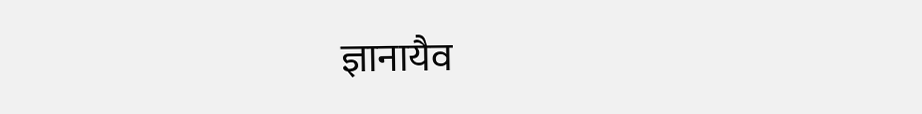ज्ञानायैव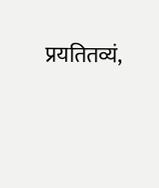प्रयतितव्यं,